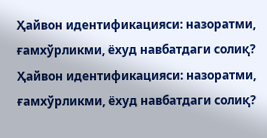Ҳайвон идентификацияси: назоратми, ғамхўрликми, ёхуд навбатдаги солиқ?
Ҳайвон идентификацияси: назоратми, ғамхўрликми, ёхуд навбатдаги солиқ?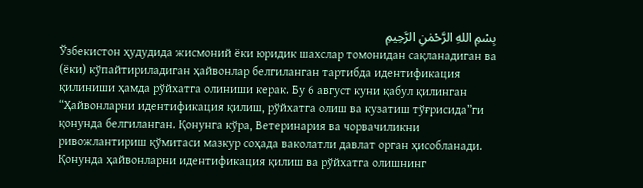بِسْمِ اللهِ الرَّحْمٰنِ الرَّحِيمِ
Ўзбекистон ҳудудида жисмоний ёки юридик шахслар томонидан сақланадиган ва (ёки) кўпайтириладиган ҳайвонлар белгиланган тартибда идентификация қилиниши ҳамда рўйхатга олиниши керак. Бу 6 август куни қабул қилинган “Ҳайвонларни идентификация қилиш, рўйхатга олиш ва кузатиш тўғрисида”ги қонунда белгиланган. Қонунга кўра, Ветеринария ва чорвачиликни ривожлантириш қўмитаси мазкур соҳада ваколатли давлат орган ҳисобланади.
Қонунда ҳайвонларни идентификация қилиш ва рўйхатга олишнинг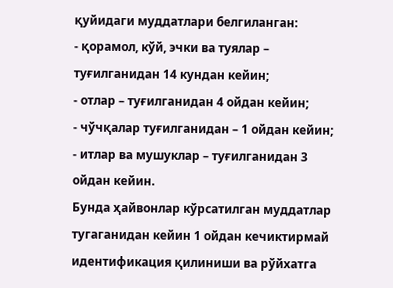қуйидаги муддатлари белгиланган:
- қорамол, кўй, эчки ва туялар – туғилганидан 14 кундан кейин;
- отлар – туғилганидан 4 ойдан кейин;
- чўчқалар туғилганидан – 1 ойдан кейин;
- итлар ва мушуклар – туғилганидан 3 ойдан кейин.
Бунда ҳайвонлар кўрсатилган муддатлар тугаганидан кейин 1 ойдан кечиктирмай идентификация қилиниши ва рўйхатга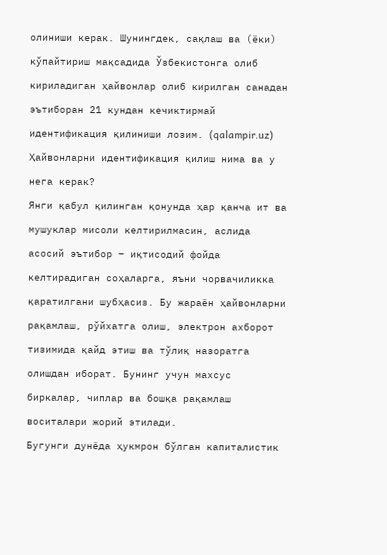олиниши керак. Шунингдек, сақлаш ва (ёки) кўпайтириш мақсадида Ўзбекистонга олиб кириладиган ҳайвонлар олиб кирилган санадан эътиборан 21 кундан кечиктирмай идентификация қилиниши лозим. (qalampir.uz)
Ҳайвонларни идентификация қилиш нима ва у нега керак?
Янги қабул қилинган қонунда ҳар қанча ит ва мушуклар мисоли келтирилмасин, аслида асосий эътибор – иқтисодий фойда келтирадиган соҳаларга, яъни чорвачиликка қаратилгани шубҳасиз. Бу жараён ҳайвонларни рақамлаш, рўйхатга олиш, электрон ахборот тизимида қайд этиш ва тўлиқ назоратга олишдан иборат. Бунинг учун махсус биркалар, чиплар ва бошқа рақамлаш воситалари жорий этилади.
Бугунги дунёда ҳукмрон бўлган капиталистик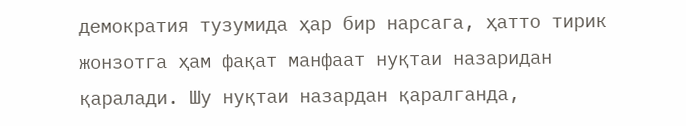демократия тузумида ҳар бир нарсага, ҳатто тирик жонзотга ҳам фақат манфаат нуқтаи назаридан қаралади. Шу нуқтаи назардан қаралганда,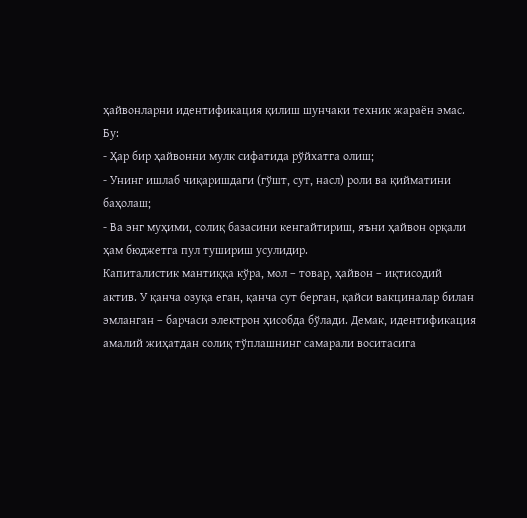ҳайвонларни идентификация қилиш шунчаки техник жараён эмас. Бу:
- Ҳар бир ҳайвонни мулк сифатида рўйхатга олиш;
- Унинг ишлаб чиқаришдаги (гўшт, сут, насл) роли ва қийматини баҳолаш;
- Ва энг муҳими, солиқ базасини кенгайтириш, яъни ҳайвон орқали ҳам бюджетга пул тушириш усулидир.
Капиталистик мантиққа кўра, мол – товар, ҳайвон – иқтисодий актив. У қанча озуқа еган, қанча сут берган, қайси вакциналар билан эмланган – барчаси электрон ҳисобда бўлади. Демак, идентификация амалий жиҳатдан солиқ тўплашнинг самарали воситасига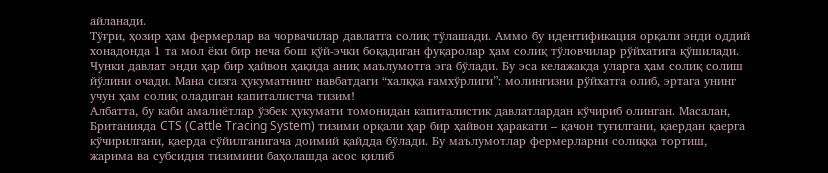айланади.
Тўғри, ҳозир ҳам фермерлар ва чорвачилар давлатга солиқ тўлашади. Аммо бу идентификация орқали энди оддий хонадонда 1 та мол ёки бир неча бош қўй-эчки боқадиган фуқаролар ҳам солиқ тўловчилар рўйхатига қўшилади. Чунки давлат энди ҳар бир ҳайвон ҳақида аниқ маълумотга эга бўлади. Бу эса келажакда уларга ҳам солиқ солиш йўлини очади. Мана сизга ҳукуматнинг навбатдаги “халққа ғамхўрлиги”: молингизни рўйхатга олиб, эртага унинг учун ҳам солиқ оладиган капиталистча тизим!
Албатта, бу каби амалиётлар ўзбек ҳукумати томонидан капиталистик давлатлардан кўчириб олинган. Масалан, Британияда CTS (Cattle Tracing System) тизими орқали ҳар бир ҳайвон ҳаракати – қачон туғилгани, қаердан қаерга кўчирилгани, қаерда сўйилганигача доимий қайдда бўлади. Бу маълумотлар фермерларни солиққа тортиш, жарима ва субсидия тизимини баҳолашда асос қилиб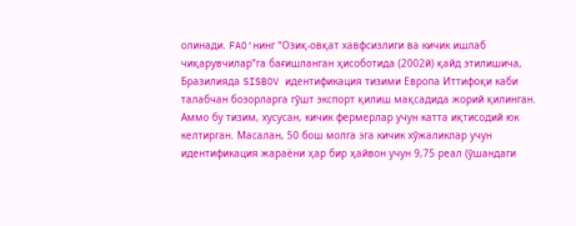олинади. FAO’нинг “Озиқ-овқат хавфсизлиги ва кичик ишлаб чиқарувчилар”га бағишланган ҳисоботида (2002й) қайд этилишича, Бразилияда SISBOV идентификация тизими Европа Иттифоқи каби талабчан бозорларга гўшт экспорт қилиш мақсадида жорий қилинган. Аммо бу тизим, хусусан, кичик фермерлар учун катта иқтисодий юк келтирган. Масалан, 50 бош молга эга кичик хўжаликлар учун идентификация жараёни ҳар бир ҳайвон учун 9,75 реал (ўшандаги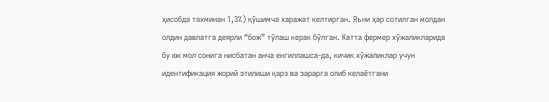ҳисобда тахминан 1,3%) қўшимча харажат келтирган. Яъни ҳар сотилган молдан олдин давлатга деярли “бож” тўлаш керак бўлган. Катта фермер хўжаликларида бу юк мол сонига нисбатан анча енгиллашса-да, кичик хўжаликлар учун идентификация жорий этилиши қарз ва зарарга олиб келаётгани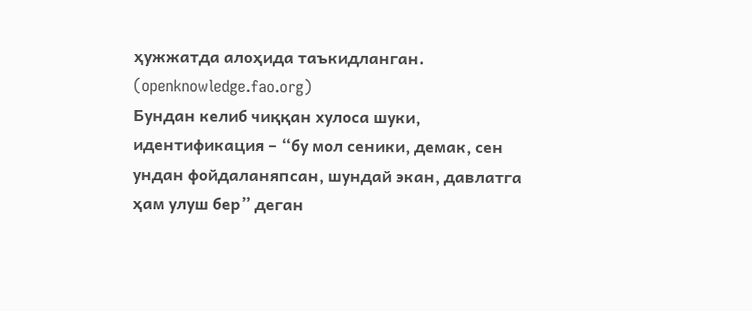ҳужжатда алоҳида таъкидланган. (openknowledge.fao.org)
Бундан келиб чиққан хулоса шуки, идентификация – “бу мол сеники, демак, сен ундан фойдаланяпсан, шундай экан, давлатга ҳам улуш бер” деган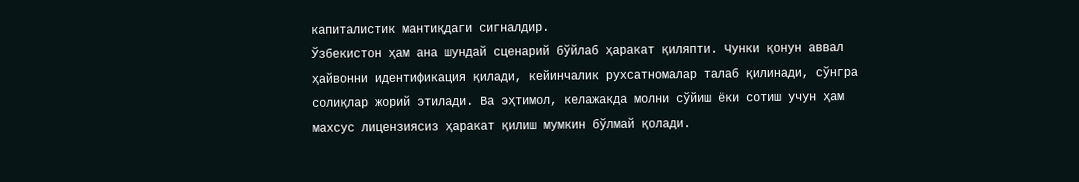капиталистик мантиқдаги сигналдир.
Ўзбекистон ҳам ана шундай сценарий бўйлаб ҳаракат қиляпти. Чунки қонун аввал ҳайвонни идентификация қилади, кейинчалик рухсатномалар талаб қилинади, сўнгра солиқлар жорий этилади. Ва эҳтимол, келажакда молни сўйиш ёки сотиш учун ҳам махсус лицензиясиз ҳаракат қилиш мумкин бўлмай қолади.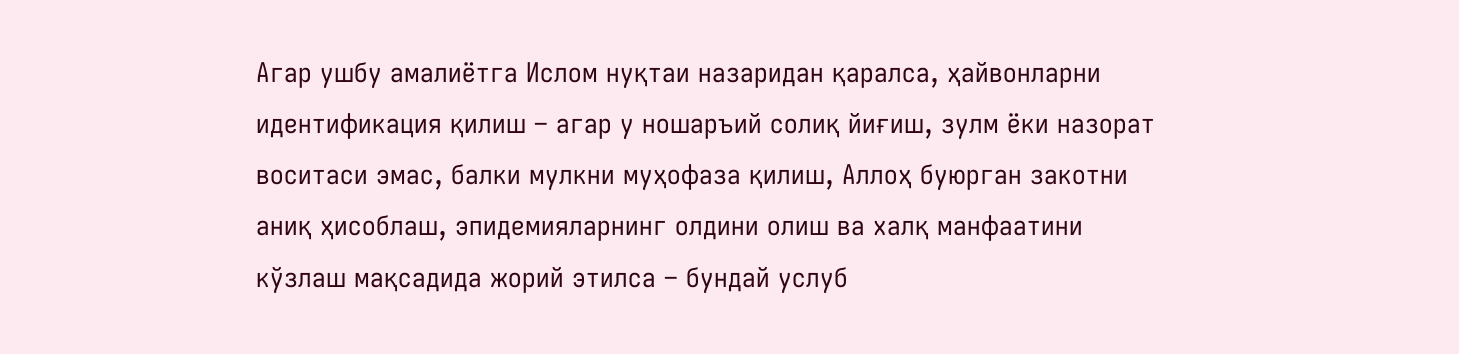Агар ушбу амалиётга Ислом нуқтаи назаридан қаралса, ҳайвонларни идентификация қилиш – агар у ношаръий солиқ йиғиш, зулм ёки назорат воситаси эмас, балки мулкни муҳофаза қилиш, Аллоҳ буюрган закотни аниқ ҳисоблаш, эпидемияларнинг олдини олиш ва халқ манфаатини кўзлаш мақсадида жорий этилса – бундай услуб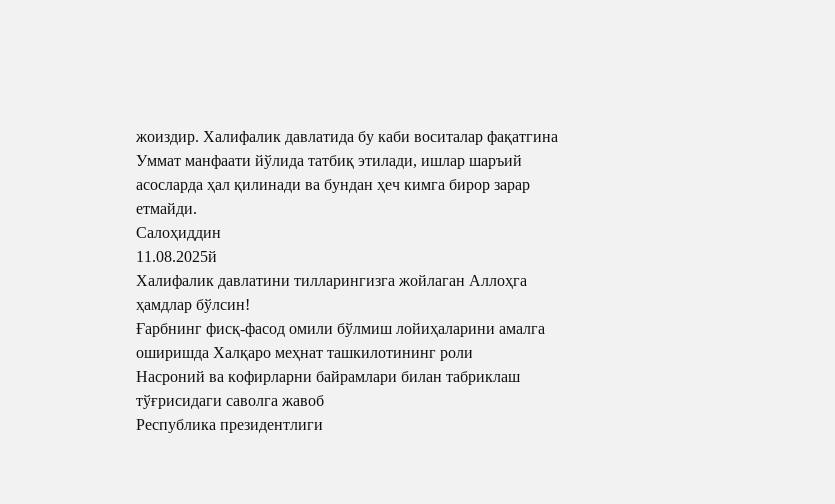жоиздир. Халифалик давлатида бу каби воситалар фақатгина Уммат манфаати йўлида татбиқ этилади, ишлар шаръий асосларда ҳал қилинади ва бундан ҳеч кимга бирор зарар етмайди.
Салоҳиддин
11.08.2025й
Халифалик давлатини тилларингизга жойлаган Аллоҳга ҳамдлар бўлсин!
Ғарбнинг фисқ-фасод омили бўлмиш лойиҳаларини амалга оширишда Халқаро меҳнат ташкилотининг роли
Насроний ва кофирларни байрамлари билан табриклаш тўғрисидаги саволга жавоб
Республика президентлиги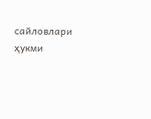сайловлари ҳукми